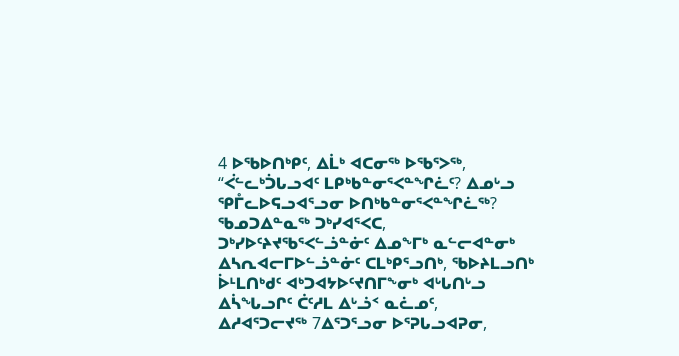4 ᐅᖃᐅᑎᒃᑭᑦ, ᐃᒫᒃ ᐊᑕᓂᖅ ᐅᖃᕐᐳᖅ, “ᐹᓪᓚᒃᑑᒐᓗᐊᑦ ᒪᑭᒃᑲᓐᓂᕐᐸᓐᖏᓛᑦ? ᐃᓄᒡᓗ ᕿᒤᓚᐅᕋᓗᐊᕐᓗᓂ ᐅᑎᒃᑲᓐᓂᕐᐸᓐᖏᓛᖅ?
ᖃᓄᑐᐃᓐᓇᖅ ᑐᒃᓯᐊᕐᐸᑕ, ᑐᒃᓯᐅᑦᔨᔪᖃᕐᐸᓪᓘᓐᓃᑦ ᐃᓄᖕᒥᒃ ᓇᓪᓕᐊᓐᓂᒃ ᐃᓴᕆᐊᓕᒥᐅᓪᓘᓐᓃᑦ ᑕᒪᒃᑭᕐᓗᑎᒃ, ᖃᐅᔨᒪᓗᑎᒃ ᐆᒻᒪᑎᒃᑯᑦ ᐊᒃᑐᐊᔭᐅᑦᔪᑎᒥᖕᓂᒃ ᐊᒡᒐᑎᒡᓗ ᐃᓵᖓᓗᒋᑦ ᑖᑦᓱᒪ ᐃᒡᓘᑉ ᓇᓛᓄᑦ,
ᐃᓱᐊᕐᑐᓕᔪᖅ 7ᐃᕐᑐᕐᓗᓂ ᐅᕐᕈᒐᓗᐊᕈᓂ,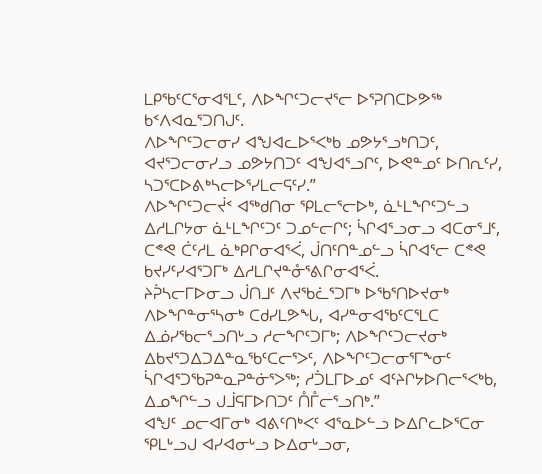ᒪᑭᖃᑦᑕᕐᓂᐊᕐᒪᑦ, ᐱᐅᖏᑦᑐᓕᔪᕐᓕ ᐅᕐᕈᑎᑕᐅᕗᖅ ᑲᑉᐱᐊᓇᕐᑐᑎᒍᑦ.
ᐱᐅᖏᑦᑐᓕᓂᓯ ᐊᖑᐊᓚᐅᕐᐸᒃᑲ ᓄᕗᔭᕐᓗᒃᑎᑐᑦ, ᐊᔪᕐᑐᓕᓂᓯᓗ ᓄᕗᔭᑎᑐᑦ ᐊᖑᐊᕐᓗᒋᑦ, ᐅᕙᓐᓄᑦ ᐅᑎᕆᑦᓯ, ᓴᑐᕐᑕᐅᕕᒃᓴᓕᐅᕐᓯᒪᓕᕋᑦᓯ.”
ᐱᐅᖏᑦᑐᓕᔫᑉ ᐊᖅᑯᑎᓂ ᕿᒪᓕᕐᓕᐅᒃ, ᓈᒻᒪᖏᑦᑐᓪᓗ ᐃᓱᒪᒋᔭᓂ ᓈᒻᒪᖏᑦᑐᑦ ᑐᓄᓪᓕᒋᑦ; ᓵᒋᐊᕐᓗᓂᓗ ᐊᑕᓂᕐᒧᑦ, ᑕᕝᕙ ᑖᑦᓱᒪ ᓈᒃᑭᒋᓂᐊᕐᐹ, ᒎᑎᑦᑎᓐᓄᓪᓗ ᓵᒋᐊᕐᓕ ᑕᕝᕙ ᑲᔪᓯᑦᓯᐊᕐᑐᒥᒃ ᐃᓱᒪᒋᔪᓐᓁᕐᕕᒋᓂᐊᕐᐹ.
ᔨᕉᓴᓕᒥᐅᓂᓗ ᒎᑎᒧᑦ ᐱᔪᖃᓛᕐᑐᒥᒃ ᐅᖃᕐᑎᐅᔪᓂᒃ ᐱᐅᖏᓐᓂᕐᓴᓂᒃ ᑕᑯᓯᒪᕗᖓ, ᐊᓯᓐᓂᐊᖃᑦᑕᕐᒪᑕ ᐃᓅᓯᖃᓕᕐᓗᑎᒡᓗ ᓱᓕᖏᑦᑐᒥᒃ; ᐱᐅᖏᑦᑐᓕᔪᓂᒃ ᐃᑲᔪᕐᑐᐃᑐᐃᓐᓇᖃᑦᑕᓕᕐᐳᑦ, ᐱᐅᖏᑦᑐᓕᓂᕐᒥᖕᓂᑦ ᓵᒋᐊᕐᑐᖃᕈᓐᓇᕈᓐᓃᕐᐳᖅ; ᓱᑑᒪᒥᐅᓄᑦ ᐊᑦᔨᒋᔭᐅᑎᓕᕐᐸᒃᑲ, ᐃᓄᖏᓪᓗ ᒍᒨᕋᒥᐅᑎᑐᑦ ᑍᒤᓕᕐᓗᑎᒃ.”
ᐊᖑᑦ ᓄᓕᐊᒥᓂᒃ ᐊᕕᑦᑎᒃᐸᑦ ᐊᕐᓇᐅᓪᓗ ᐅᐃᒋᓚᐅᕐᑕᓂ ᕿᒪᒡᓗᒍ ᐊᓯᐊᓂᒡᓗ ᐅᐃᓂᒡᓗᓂ,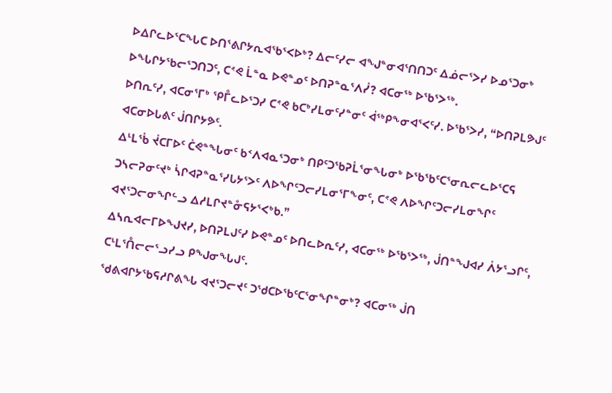ᐅᐃᒋᓚᐅᕐᑕᖓᑕ ᐅᑎᕐᕕᒋᔭᕆᐊᖃᕐᐸᐅᒃ? ᐃᓕᑦᓯᓕ ᐊᖑᓐᓂᐊᕐᑎᑎᑐᑦ ᐃᓅᓕᕐᐳᓯ ᐅᓄᕐᑐᓂᒃ ᐅᖓᒋᔭᖃᓕᕐᑐᑎᑐᑦ, ᑕᕝᕙ ᒫᓐᓇ ᐅᕙᓐᓄᑦ ᐅᑎᕈᓐᓇᕐᐱᓰ? ᐊᑕᓂᖅ ᐅᖃᕐᐳᖅ.
ᐅᑎᕆᑦᓯ, ᐊᑕᓂᕐᒥᒃ ᕿᒤᓚᐅᕐᑐᓯ ᑕᕝᕙ ᑲᑕᒃᓯᒪᓂᑦᓯᓐᓂᑦ ᐋᖅᑭᖕᓂᐊᕐᐸᑦᓯ. ᐅᖃᕐᐳᓯ, “ᐅᑎᕈᒪᕗᒍᑦ ᐊᑕᓂᐅᒐᕕᑦ ᒎᑎᒋᔭᕗᑦ.
ᐃᒻᒪᖄ ᔫᑕᒥᐅᑦ ᑖᕙᓐᖓᓂᑦ ᑲᑉᐱᐊᓇᕐᑐᓂᒃ ᑎᑭᑦᑐᖃᕈᒫᕐᓂᖓᓂᒃ ᐅᖃᖃᑦᑕᕐᓂᕆᓕᓚᐅᕐᑕᕋ ᑐᓴᓕᕈᓂᑦᔪᒃ ᓵᒋᐊᕈᓐᓇᕐᓯᒐᔭᕐᐳᑦ ᐱᐅᖏᑦᑐᓕᓯᒪᓂᕐᒥᖕᓂᑦ, ᑕᕝᕙ ᐱᐅᖏᑦᑐᓕᓯᒪᓂᖏᑦ ᐊᔪᕐᑐᓕᓂᖏᓪᓗ ᐃᓱᒪᒋᔪᓐᓁᕋᔭᕐᐸᒃᑲ.”
ᐃᓴᕆᐊᓕᒥᐅᖑᔪᓯ, ᐅᑎᕈᒪᒍᑦᓯ ᐅᕙᓐᓄᑦ ᐅᑎᓚᐅᕆᑦᓯ, ᐊᑕᓂᖅ ᐅᖃᕐᐳᖅ, ᒎᑎᓐᖑᐊᓯ ᐲᔭᕐᓗᒋᑦ, ᑕᒻᒪᕐᑍᓕᓕᕐᓗᓯᓗ ᑭᖑᓂᖓᒍᑦ.
ᖁᕕᐊᒋᔭᖃᕋᓱᒋᕕᖓ ᐊᔪᕐᑐᓕᔪᑦ ᑐᖁᑕᐅᖃᑦᑕᕐᓂᖏᓐᓂᒃ? ᐊᑕᓂᖅ ᒎᑎ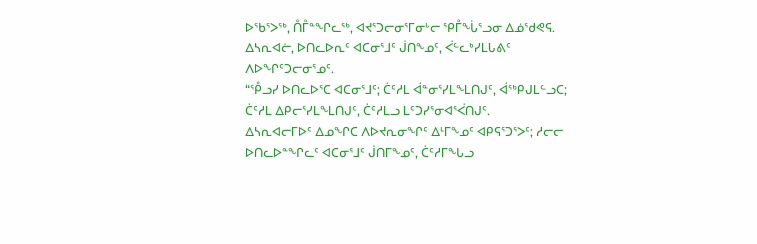ᐅᖃᕐᐳᖅ, ᑍᒤᓐᖏᓚᖅ, ᐊᔪᕐᑐᓕᓂᕐᒥᓂᒡᓕ ᕿᒤᖔᕐᓗᓂ ᐃᓅᖁᕙᕋ.
ᐃᓴᕆᐊᓖ, ᐅᑎᓚᐅᕆᑦ ᐊᑕᓂᕐᒧᑦ ᒎᑎᖕᓄᑦ, ᐹᓪᓚᒃᓯᒪᒐᕕᑦ ᐱᐅᖏᑦᑐᓕᓂᕐᓄᑦ.
“ᕾᓗᓯ ᐅᑎᓚᐅᕐᑕ ᐊᑕᓂᕐᒧᑦ; ᑖᑦᓱᒪ ᐋᓐᓂᕐᓯᒪᖕᒪᑎᒍᑦ, ᐋᖅᑭᒍᒪᓪᓗᑕ; ᑖᑦᓱᒪ ᐃᑭᓕᕐᓯᒪᖕᒪᑎᒍᑦ, ᑖᑦᓱᒪᓗ ᒪᑦᑐᓯᕐᓂᐊᕐᐹᑎᒍᑦ.
ᐃᓴᕆᐊᓕᒥᐅᑦ ᐃᓄᖏᑕ ᐱᐅᔪᕆᓂᖏᑦ ᐃᒻᒥᖕᓄᑦ ᐊᑭᕋᕐᑐᕐᐳᑦ; ᓱᓕᓕ ᐅᑎᓚᐅᓐᖏᓚᑦ ᐊᑕᓂᕐᒧᑦ ᒎᑎᒥᖕᓄᑦ, ᑖᑦᓱᒥᖓᓗ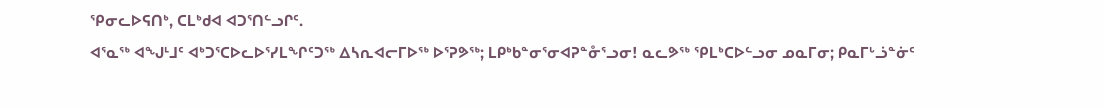ᕿᓂᓚᐅᕋᑎᒃ, ᑕᒪᒃᑯᐊ ᐊᑐᕐᑎᓪᓗᒋᑦ.
ᐊᕐᓇᖅ ᐊᖑᒻᒧᑦ ᐊᒃᑐᕐᑕᐅᓚᐅᕐᓯᒪᖏᑦᑐᖅ ᐃᓴᕆᐊᓕᒥᐅᖅ ᐅᕐᕈᕗᖅ; ᒪᑭᒃᑲᓐᓂᕐᓂᐊᕈᓐᓁᕐᓗᓂ! ᓇᓚᕗᖅ ᕿᒪᒃᑕᐅᓪᓗᓂ ᓄᓇᒥᓂ; ᑭᓇᒥᒡᓘᓐᓃᑦ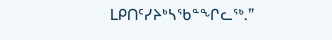ᒪᑭᑎᑦᓯᔨᒃᓴᖃᓐᖏᓚᖅ.”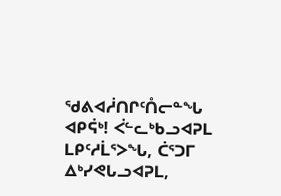ᖁᕕᐊᓲᑎᒋᑦᑍᓕᓐᖓ ᐊᑭᕌᒃ! ᐹᓪᓚᒃᑲᓗᐊᕈᒪ ᒪᑭᑦᓱᒫᕐᐳᖓ, ᑖᕐᑐᒥ ᐃᒃᓯᕙᒐᓗᐊᕈᒪ,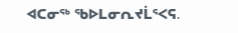ᐊᑕᓂᖅ ᖃᐅᒪᓂᕆᔪᒫᕐᐸᕋ.